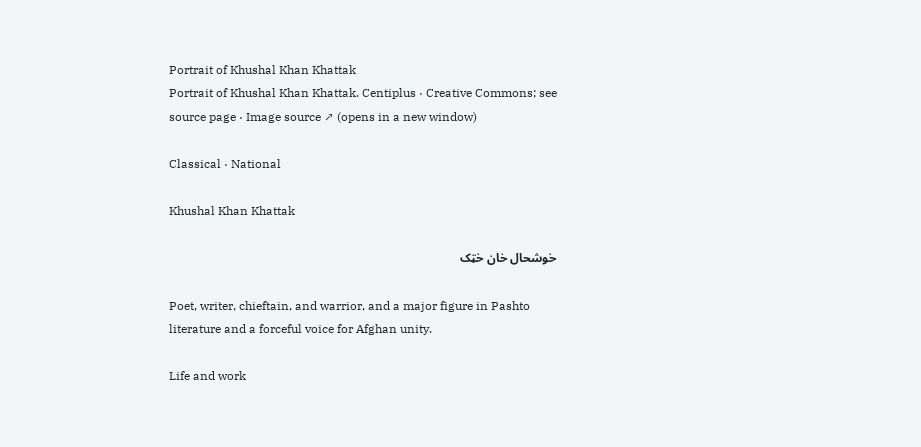Portrait of Khushal Khan Khattak
Portrait of Khushal Khan Khattak. Centiplus · Creative Commons; see source page · Image source ↗ (opens in a new window)

Classical · National

Khushal Khan Khattak

خوشحال خان خټک

Poet, writer, chieftain, and warrior, and a major figure in Pashto literature and a forceful voice for Afghan unity.

Life and work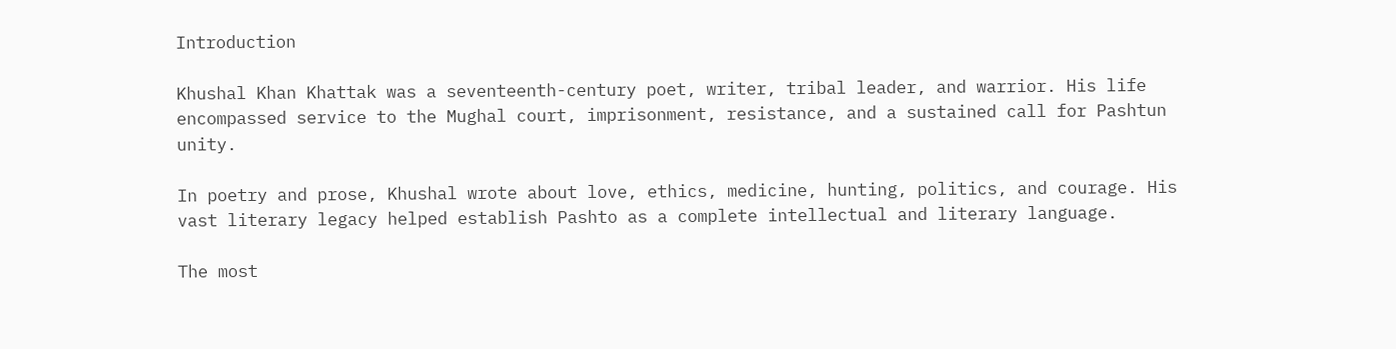Introduction

Khushal Khan Khattak was a seventeenth-century poet, writer, tribal leader, and warrior. His life encompassed service to the Mughal court, imprisonment, resistance, and a sustained call for Pashtun unity.

In poetry and prose, Khushal wrote about love, ethics, medicine, hunting, politics, and courage. His vast literary legacy helped establish Pashto as a complete intellectual and literary language.

The most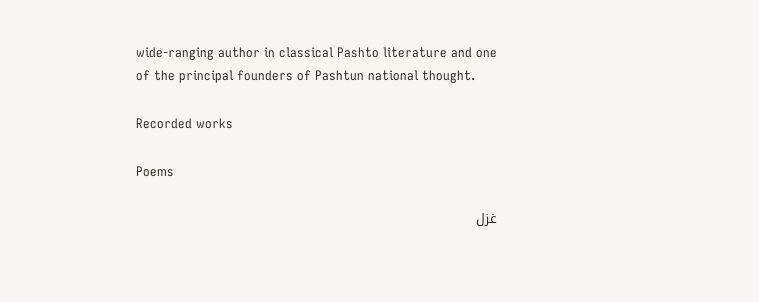wide-ranging author in classical Pashto literature and one of the principal founders of Pashtun national thought.

Recorded works

Poems

غزل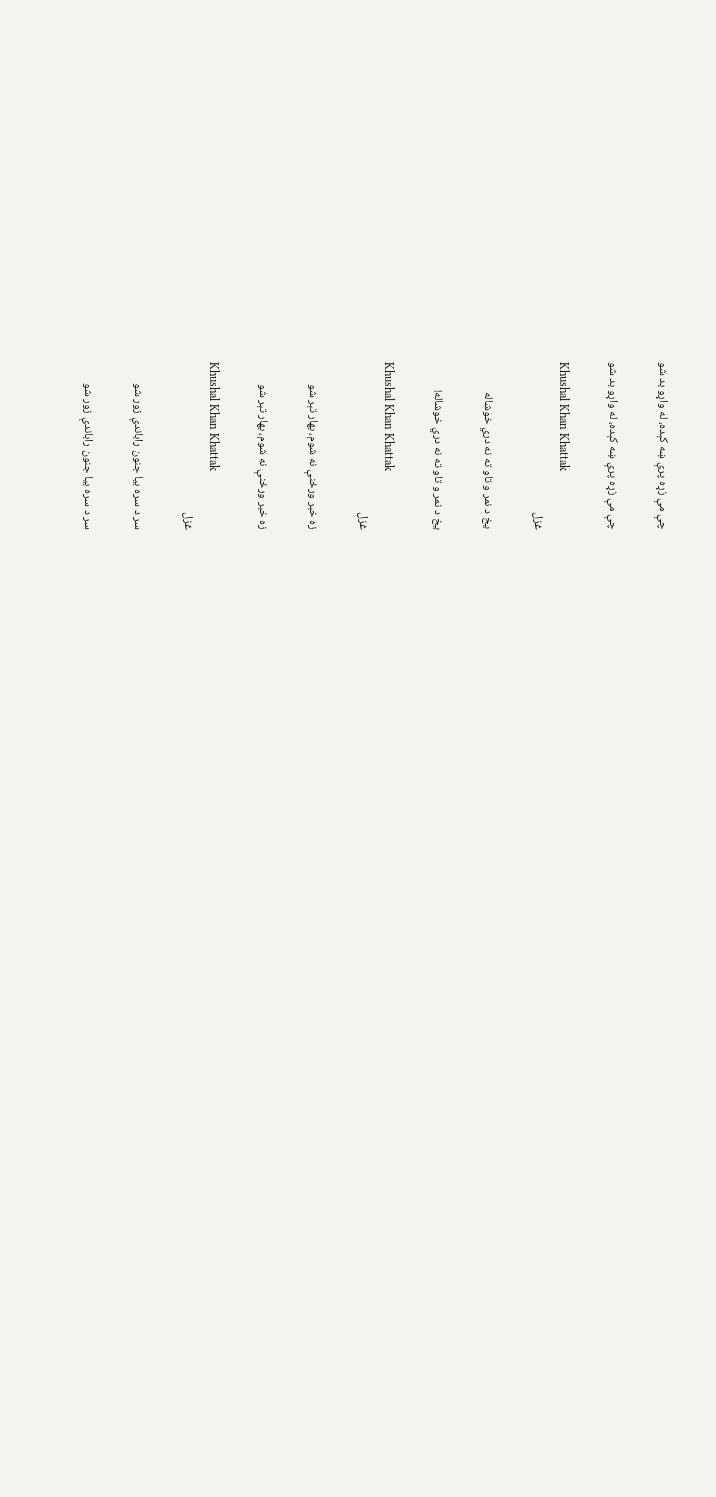چې مې زړه پرې ښه کېده، له واړو بد شو

چې مې زړه پرې ښه کېده، له واړو بد شو

Khushal Khan Khattak
غزل

يخ د نمر و تاو ته نه دري خوشاله

يخ د نمر و تاو ته نه دري خوشاله!

Khushal Khan Khattak
غزل

زه خبر ورځنې نه شوم، بهار تېر شو

زه خبر ورځنې نه شوم، بهار تېر شو

Khushal Khan Khattak
غزل

سر د سره بيا جنون راباندې زور شو

سر د سره بيا جنون راباندې زور شو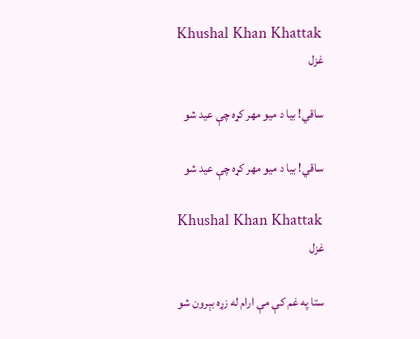Khushal Khan Khattak
غزل

ساقي! بيا د ميو مهر کړه چې عيد شو

ساقي! بيا د ميو مهر کړه چې عيد شو

Khushal Khan Khattak
غزل

ستا په غم کې مې ارام له زړه بېرون شو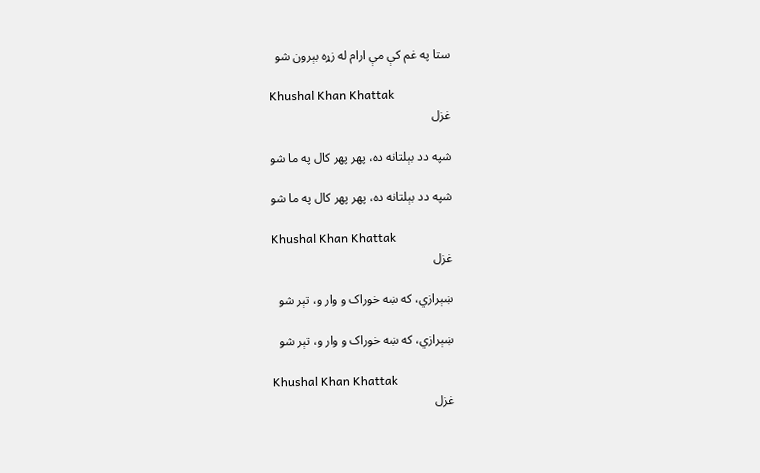ستا په غم کې مې ارام له زړه بېرون شو

Khushal Khan Khattak
غزل

شپه دد بېلتانه ده، پهر پهر کال په ما شو

شپه دد بېلتانه ده، پهر پهر کال په ما شو

Khushal Khan Khattak
غزل

ښېرازي، که ښه خوراک و وار و، تېر شو

ښېرازي، که ښه خوراک و وار و، تېر شو

Khushal Khan Khattak
غزل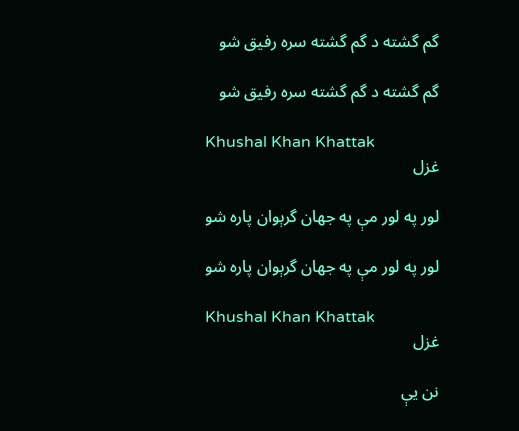گم گشته د گم گشته سره رفيق شو

گم گشته د گم گشته سره رفيق شو

Khushal Khan Khattak
غزل

لور په لور مې په جهان گرېوان پاره شو

لور په لور مې په جهان گرېوان پاره شو

Khushal Khan Khattak
غزل

نن يې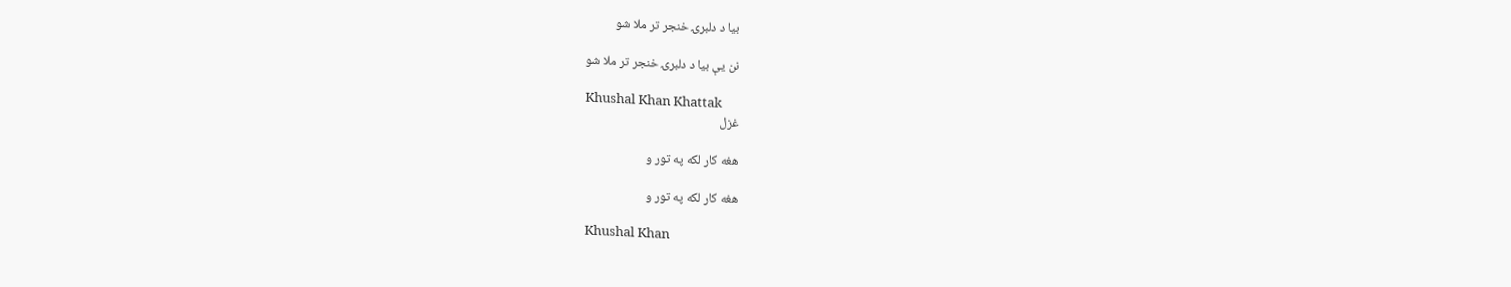بيا د دلبرۍ خنجر تر ملا شو

نن يې بيا د دلبرۍ خنجر تر ملا شو

Khushal Khan Khattak
غزل

هغه کار لکه په تور و

هغه کار لکه په تور و

Khushal Khan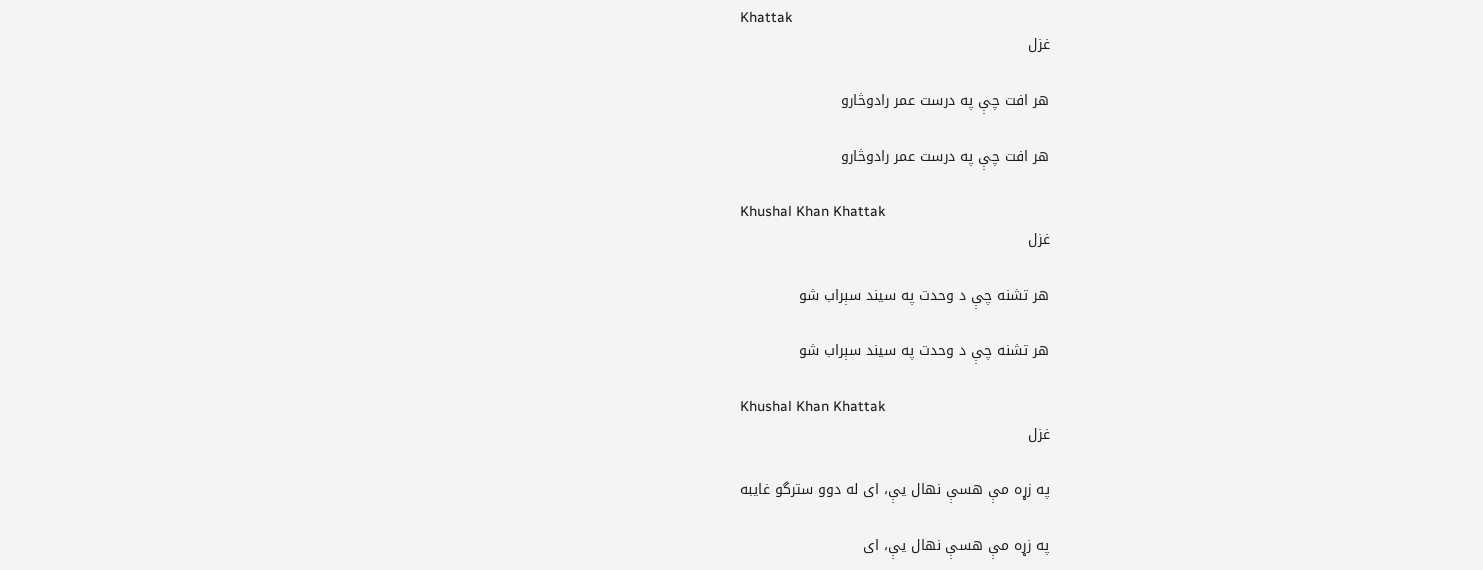Khattak
غزل

هر افت چې په درست عمر رادوڅارو

هر افت چې په درست عمر رادوڅارو

Khushal Khan Khattak
غزل

هر تشنه چې د وحدت په سيند سېراب شو

هر تشنه چې د وحدت په سيند سېراب شو

Khushal Khan Khattak
غزل

په زړه مې هسې نهال يې، ای له دوو سترگو غايبه

په زړه مې هسې نهال يې، ای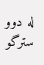له دوو سترگو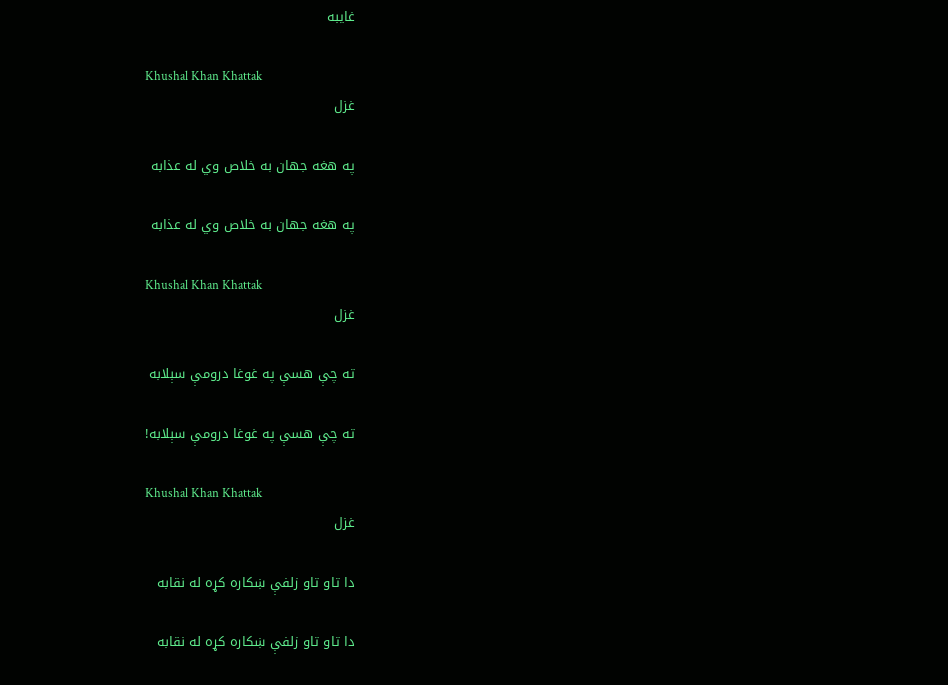غايبه

Khushal Khan Khattak
غزل

په هغه جهان به خلاص وي له عذابه

په هغه جهان به خلاص وي له عذابه

Khushal Khan Khattak
غزل

ته چې هسې په غوغا درومې سېلابه

ته چې هسې په غوغا درومې سېلابه!

Khushal Khan Khattak
غزل

دا تاو تاو زلفې ښکاره کړه له نقابه

دا تاو تاو زلفې ښکاره کړه له نقابه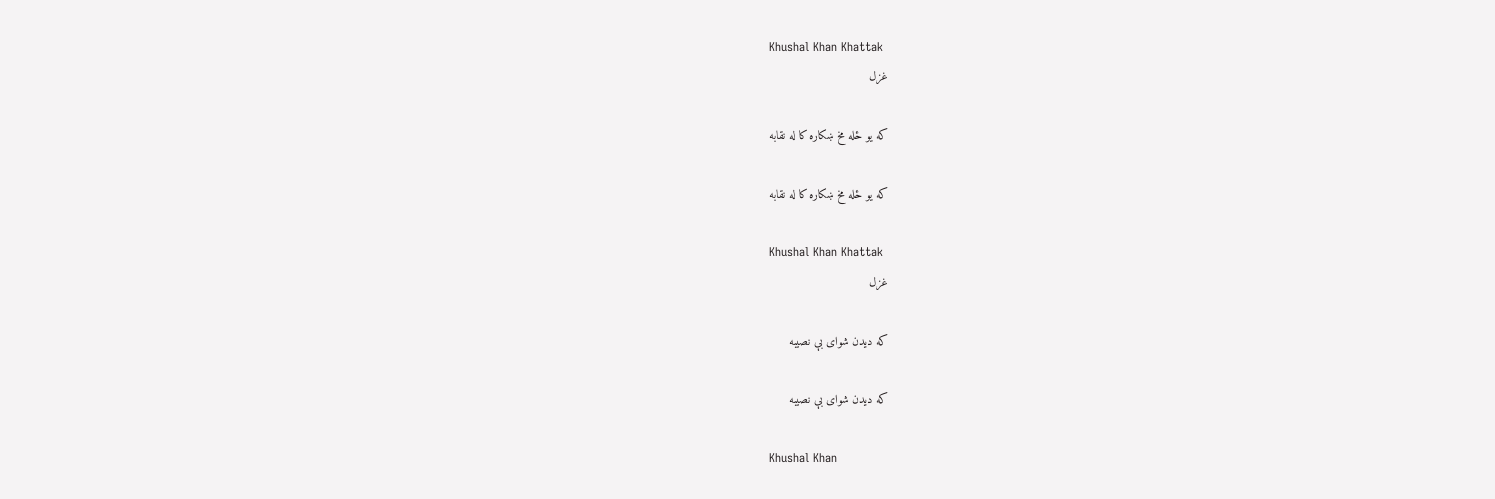Khushal Khan Khattak
غزل

که يو ځله مخ ښکاره کا له نقابه

که يو ځله مخ ښکاره کا له نقابه

Khushal Khan Khattak
غزل

که ديدن شوای بې نصيبه

که ديدن شوای بې نصيبه

Khushal Khan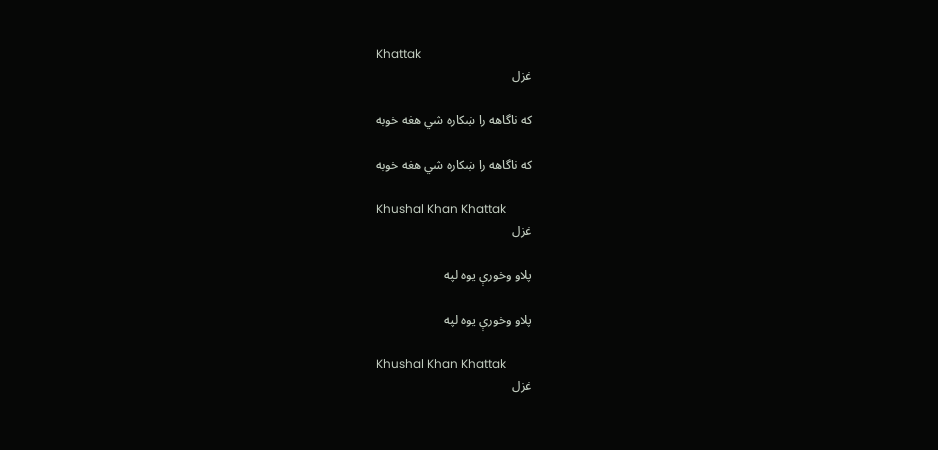Khattak
غزل

که ناگاهه را ښکاره شي هغه خوبه

که ناگاهه را ښکاره شي هغه خوبه

Khushal Khan Khattak
غزل

پلاو وخورې يوه لپه

پلاو وخورې يوه لپه

Khushal Khan Khattak
غزل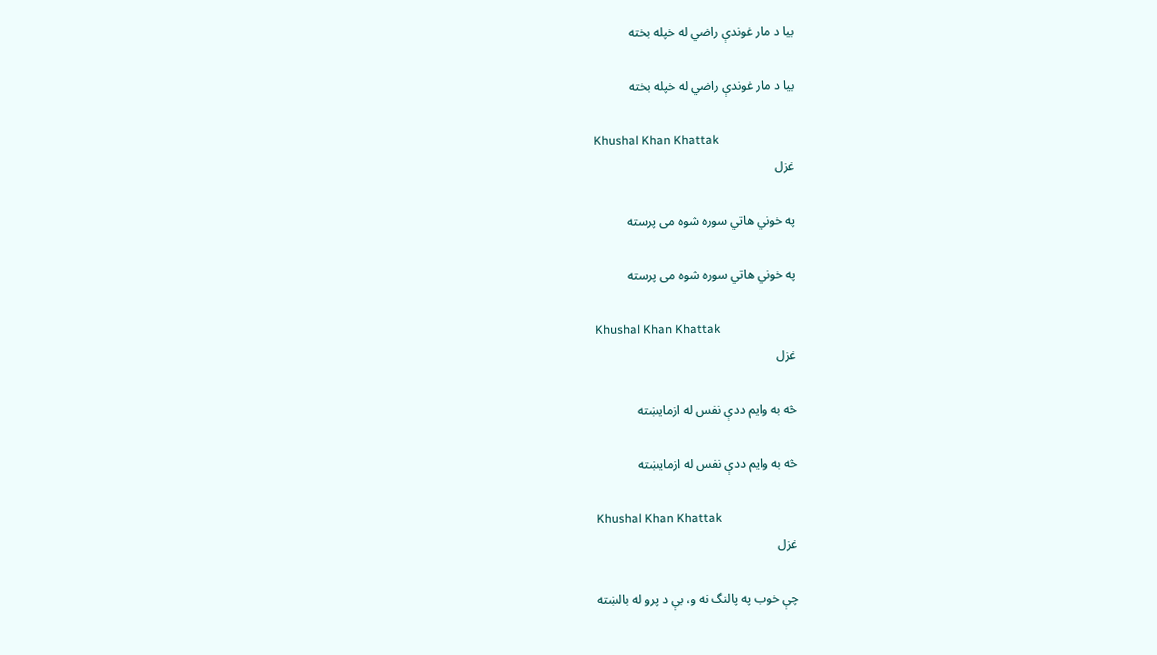بيا د مار غوندې راضي له خپله بخته

بيا د مار غوندې راضي له خپله بخته

Khushal Khan Khattak
غزل

په خوني هاتي سوره شوه می پرسته

په خوني هاتي سوره شوه می پرسته

Khushal Khan Khattak
غزل

څه به وايم ددې نفس له ازمايښته

څه به وايم ددې نفس له ازمايښته

Khushal Khan Khattak
غزل

چې خوب په پالنگ نه و، بې د پرو له بالښته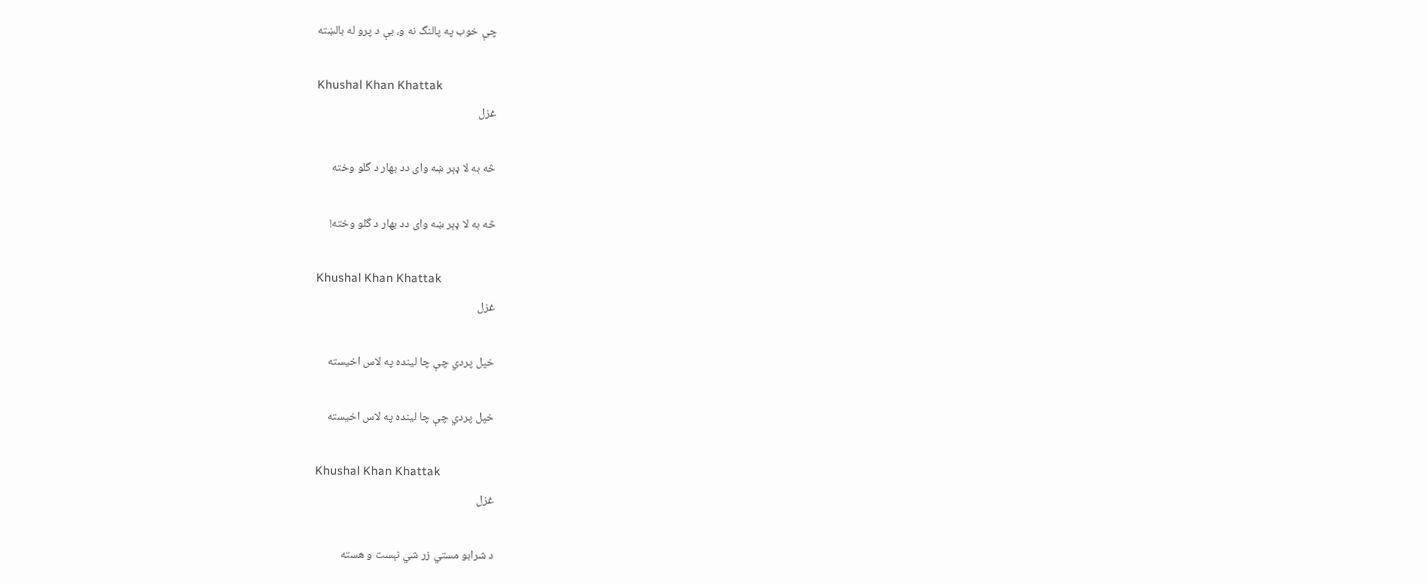چې خوب په پالنگ نه و، بې د پرو له بالښته

Khushal Khan Khattak
غزل

څه به لا ډېر ښه وای دد بهار د گلو وخته

څه به لا ډېر ښه وای دد بهار د گلو وخته!

Khushal Khan Khattak
غزل

خپل پردي چې چا لينده په لاس اخيسته

خپل پردي چې چا لينده په لاس اخيسته

Khushal Khan Khattak
غزل

د شرابو مستي زر شي نېست و هسته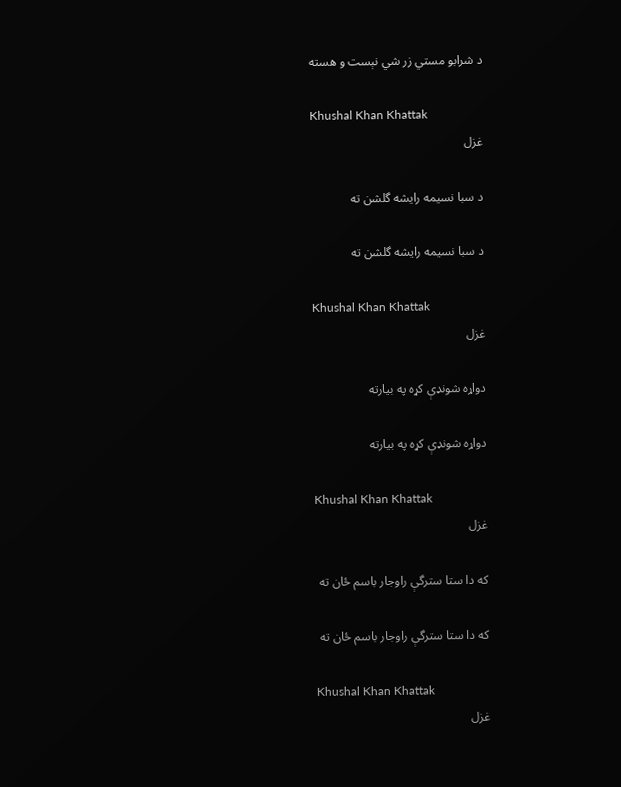د شرابو مستي زر شي نېست و هسته

Khushal Khan Khattak
غزل

د سبا نسيمه رايشه گلشن ته

د سبا نسيمه رايشه گلشن ته

Khushal Khan Khattak
غزل

دواړه شونډې کړه په بيارته

دواړه شونډې کړه په بيارته

Khushal Khan Khattak
غزل

که دا ستا سترگې راوجار باسم ځان ته

که دا ستا سترگې راوجار باسم ځان ته

Khushal Khan Khattak
غزل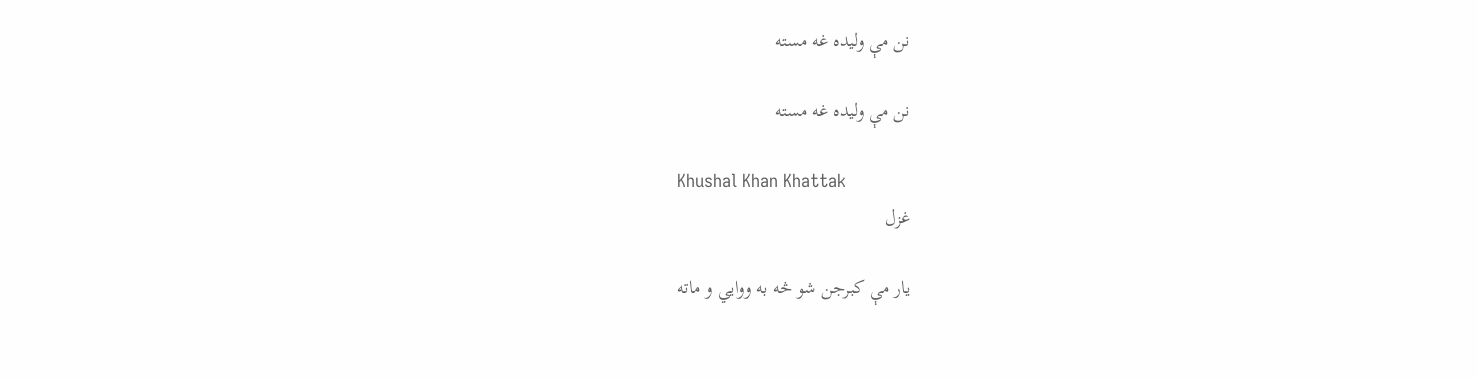نن مې وليده غه مسته

نن مې وليده غه مسته

Khushal Khan Khattak
غزل

يار مې کبرجن شو څه به ووايي و ماته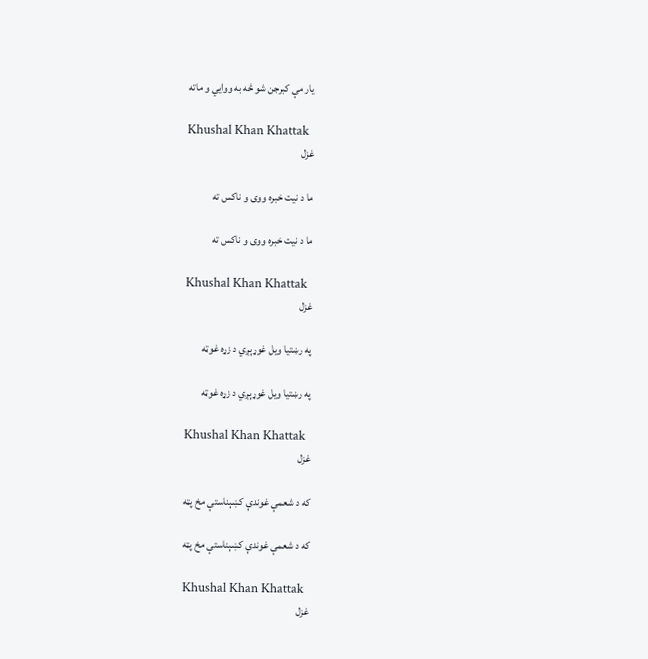يار مې کبرجن شو څه به ووايي و ماته

Khushal Khan Khattak
غزل

ما د نيت خبره ووی و ناکس ته

ما د نيت خبره ووی و ناکس ته

Khushal Khan Khattak
غزل

په رښتيا ويل غوړېږي د زړه غوټه

په رښتيا ويل غوړېږي د زړه غوټه

Khushal Khan Khattak
غزل

که د شعمې غوندې کښېناستې مخ پټه

که د شعمې غوندې کښېناستې مخ پټه

Khushal Khan Khattak
غزل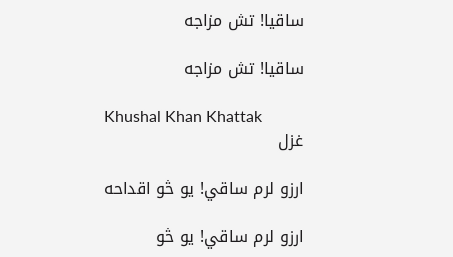ساقيا! تش مزاجه

ساقيا! تش مزاجه

Khushal Khan Khattak
غزل

ارزو لرم ساقي! يو څو اقداحه

ارزو لرم ساقي! يو څو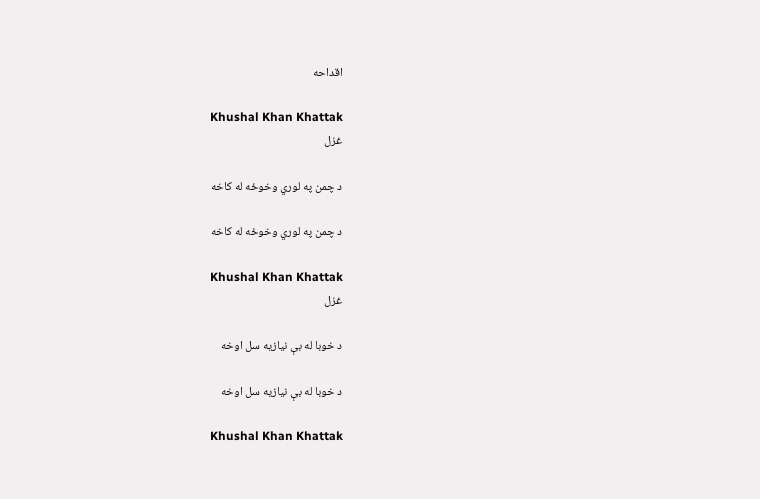اقداحه

Khushal Khan Khattak
غزل

د چمن په لوري وخوځه له کاخه

د چمن په لوري وخوځه له کاخه

Khushal Khan Khattak
غزل

د خوبا له بې نيازيه سل اوخه

د خوبا له بې نيازيه سل اوخه

Khushal Khan Khattak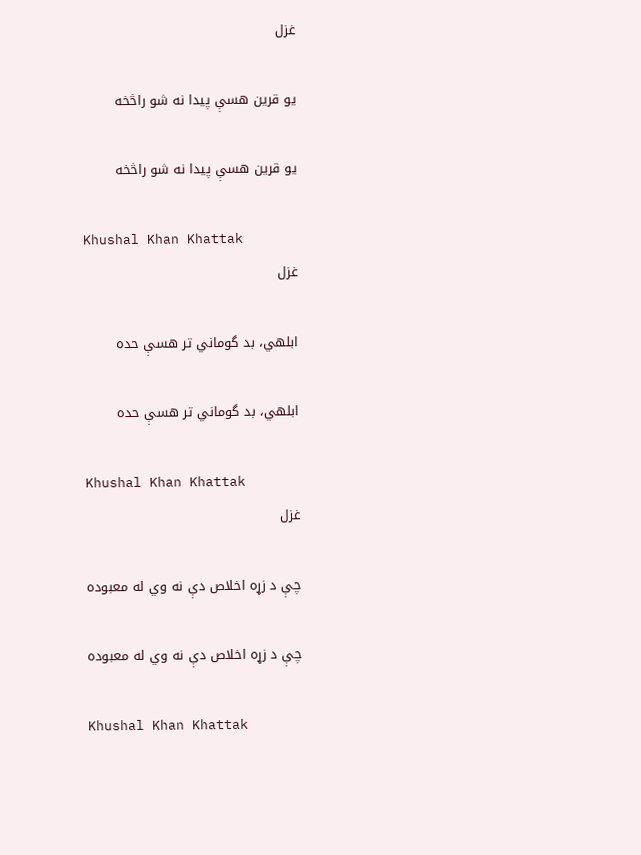غزل

يو قرين هسې پيدا نه شو راڅخه

يو قرين هسې پيدا نه شو راڅخه

Khushal Khan Khattak
غزل

ابلهي، بد گوماني تر هسې حده

ابلهي، بد گوماني تر هسې حده

Khushal Khan Khattak
غزل

چې د زړه اخلاص دې نه وي له معبوده

چې د زړه اخلاص دې نه وي له معبوده

Khushal Khan Khattak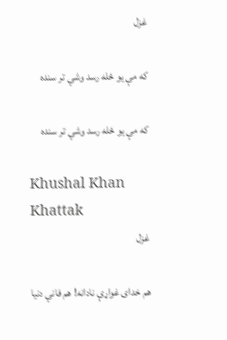غزل

که مې يو ځله رسد وشي تر سنده

که مې يو ځله رسد وشي تر سنده

Khushal Khan Khattak
غزل

هم خدای غواړې نادانه! هم فاني دنيا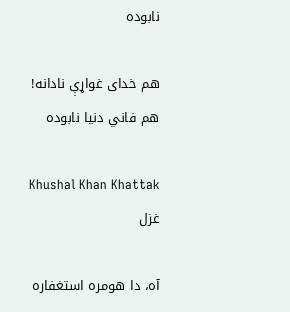نابوده

هم خدای غواړې نادانه! هم فاني دنيا نابوده

Khushal Khan Khattak
غزل

آه، دا هومره استغفاره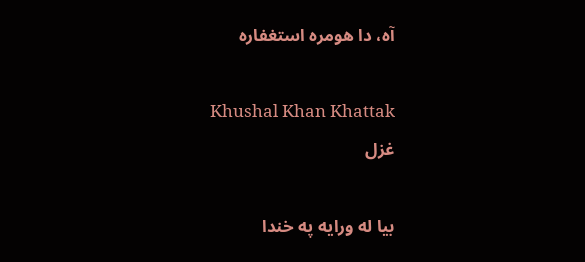آه، دا هومره استغفاره

Khushal Khan Khattak
غزل

بيا له ورايه په خندا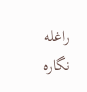راغله نگاره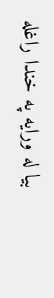بيا له ورايه په خندا راغله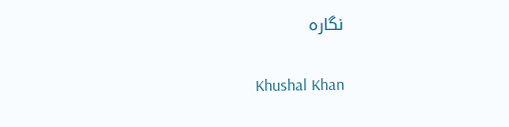نگاره

Khushal Khan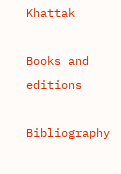Khattak

Books and editions

Bibliography